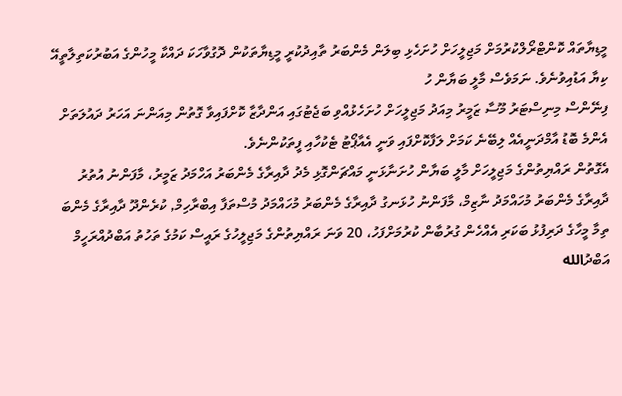މީޑިޔާތައް ކޮންޓްރޯލްކުރުމަށް މަޖިލީހަށް ހުށަހެޅި ބިލަން މެންބަރު ތާއިދުކުރީ މީޑިޔާތަކުން ދޮގުވާހަކަ ދައްކާ މީހުންގެ އަބުރުކަތިލާތީއޭ ކިޔާ އަޑުއިވުނެވެ. ނަމަވެސް މާލީ ބަޔާން ހު
ފިނޭންސް މިނިސްޓަރު މޫސާ ޒަމީރު މިއަދު މަޖިލީހަށް ހުށަހެޅުއްވި ބަޖެޓުގައި އަންދާޒާ ކޮށްފައިވާ ގޮތުން މިއަންނަ އަހަރު ދައުލަތަށް އެންމެ ބޮޑު އާމްދަނީއެއް ލިބޭނެ ކަމަށް ލަފާކޮށްފައި ވަނީ އެއާޕޯޓު ޓެކުހާއި ފީތަކުންނެވެ.
އެގޮތުން ރައްޔިތުންގެ މަޖިލީހަށް މާލީ ބަޔާން ހުށަނާޅަނީ މައްޗަންގޮޅި މެދު ދާއިރާގެ މެންބަރު އަހްމަދު ޒަމީރު، މާފަންނު އުތުރު ދާއިރާގެ މެންބަރު މުހައްމަދު ނާޒިމް، މާފަންނު ހުޅަނގު ދާއިރާގެ މެންބަރު މުހައްމަދު މުސްތަފާ އިބްރާހިމް, ކުރެންދޫ ދާއިރާގެ މެންބަ
ތިމާ މީހާގެ ދަރިފުޅު ބަކަރި އެއްހެން ގުރުބާން ކުރުމަށްފަހު، 20 ވަނަ ރައްޔިތުންގެ މަޖިލީހުގެ ރައީސް ކަމުގެ ތަހުތު އަބްދުއްރަހީމް އަބްދުالله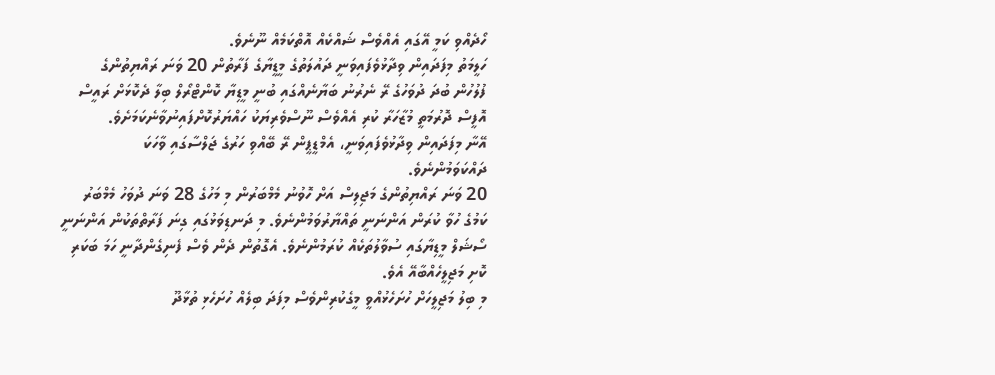ހޯދެއްވި ކަމީ އޭގައި އެއްވެސް ޝައްކެއް އޮތްކަމެއް ނޫނެވެ.
ހަލީމަތު މިފަދައިން ވިދާޅުވެފައިވަނީ ދައުލަތުގެ މީޑީޔާގެ ފަރާތުން 20 ވަނަ ރައްޔިތުންގެ
ފުލުހުން ބުދަ ދުވަހުގެ ރޭ ނެރުނު ބަޔާނެއްގައި ބުނީ މީޑިޔާ ކޮންޓްރޯލް ބިލާ ދެކޮޅަށް ރައީސް އޮފީސް ދޮރުމަތީ މުޒާހަރާ ކުރި އެއްވެސް ނޫސްވެރިޔަކު ހައްޔަރުކޮށްފައިނުވާނެކަމަށެވެ.
އޭނާ މިފަދައިން ވިދާޅުވެފައިވަނީ، އެމްޑީޕީން ރޭ ބޭއްވި ހަރުގެ ޖަލްސާގައި ވާހަކަ ދައްކަވަމުންނެވެ.
20 ވަނަ ރައްޔިތުންގެ މަޖިލިސް އަށް ހޮވުނު މެމްބަރުން މި މަހުގެ 28 ވަނަ ދުވަހު މެމްބަރު ކަމުގެ ހުވާ ކުރަން އަންނަނީ ތައްޔާރުވަމުންނެވެ. މި ދަނޑިވަޅުގައި ގިނަ ފަރާތްތަކުން އަންނަނީ ސޯޝަލް މީޑިޔާގައި ސުވާލުތަކެއް ކުރަމުންނެވެ. އެގޮތުން ދެން ވެސް ފެނިގެންދާނީ ހަމަ ބަކަރި ކޮށި މަޖިލީހެއްބާއޭ އެވެ.
މި ބިލު މަޖިލީހަށް ހުށަހެޅުއްވީ މީގެކުރިންވެސް މިފަދަ ބިލެއް ހުށަހެޅި ތުޅާދޫ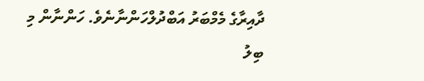ދާއިރާގެ މެމްބަރު އަބްދުލްހަންނާނެވެ. ހަންނާން މި ބިލު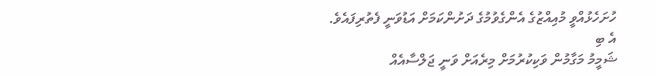ހުށަހެޅުއްވީ މުއިއްޒުގެ އެންގެވުމުގެ ދަށުންކަމަށް އަޑުވަނީ ފެތުރިފައެވެ.
އެ ބި
ޝަމީމު މަގާމުން ވަކިކުރުމަށް މިރެއަށް ވަނީ ޖަލްސާއެއް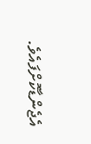އެޖެންޑާކޮށްފައެވެ.